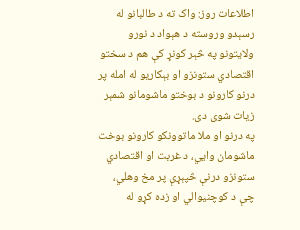اطلاعات روز: واک ته د طالبانو له رسېدو وروسته د هېواد د نورو ولایتونو په څېر کونړ کې هم د سختو اقتصادي ستونزو او بېکاریو له امله پر درنو کارونو د بوختو ماشومانو شمېر زیات شوی دی.
په درنو او ملا ماتوونکو کارونو بوخت ماشومان وايي، د غربت او اقتصادي ستونزو درنې څپېړې پر مخ وهلي، چې د کوچنیوالي او زده کړو له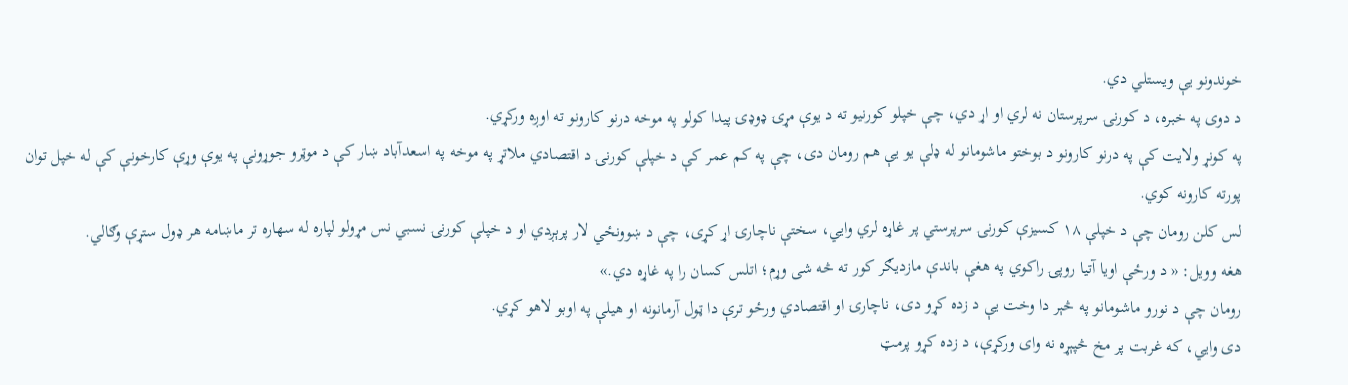خوندونو یې ویستلي دي.
د دوی په خبره، د کورنۍ سرپرستان نه لري او اړ دي، چې خپلو کورنیو ته د یوې مړۍ ډوډۍ پیدا کولو په موخه درنو کارونو ته اوږه ورکړي.
په کونړ ولایت کې په درنو کارونو د بوختو ماشومانو له ډلې یو یې هم رومان دی، چې په کم عمر کې د خپلې کورنۍ د اقتصادي ملاتړ په موخه په اسعدآباد ښار کې د موټرو جوړونې په یوې وړې کارخونې کې له خپل توان پورته کارونه کوي.
لس کلن رومان چې د خپلې ۱۸ کسیزې کورنۍ سرپرستي پر غاړه لري وايي، سختې ناچارۍ اړ کړی، چې د ښوونځي لار پرېږدي او د خپلې کورنۍ نسبي نس مړولو لپاره له سهاره تر ماښامه هر ډول ستړې وګالي.
هغه وویل: « د ورځې اویا آتیا روپۍ راکوي په هغې باندې مازدیګر کور ته څه شی وړم؛ اتلس کسان را په غاړه دي.»
رومان چې د نورو ماشومانو په څېر دا وخت یې د زده کړو دی، ناچارۍ او اقتصادي ورځو ترې دا ټول آرمانونه او هیلې په اوبو لاهو کړي.
دی وايي، که غربت پر مخ څپېړه نه وای ورکړې، د زده کړو پرمټ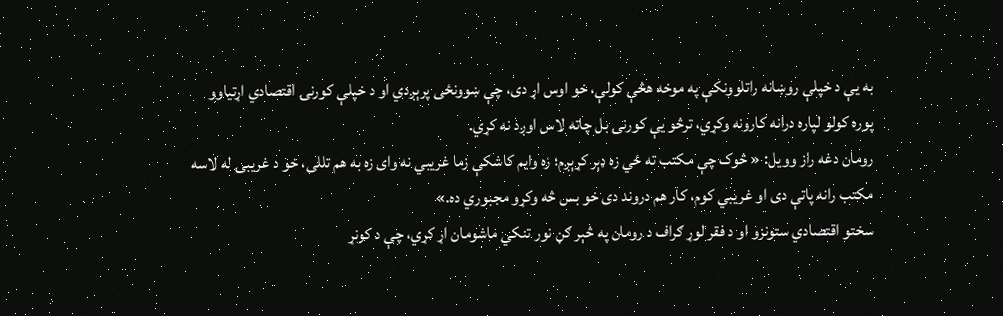به یې د خپلې روښانه راتلوونکې په موخه هڅې کولې، خو اوس اړ دی، چې ښوونځی پرېږدي او د خپلې کورنۍ اقتصادي اړتیاوو پوره کولو لپاره درانه کارونه وکړي، ترڅو یې کورنۍ بل چاته لاس اوږد نه کړي.
رومان دغه راز وویل: « څوک چې مکتب ته ځي زه ډېر کړېږم؛ زه وایم کاشکې زما غریبي نه وای زه به هم تللی، خو د غریبۍ له لاسه مکتب رانه پاتې دی او غریبي کوم، کار هم دروند دی خو بس څه وکړو مجبوري ده.»
سختو اقتصادي ستونزو او د فقر لوړ ګراف د رومان په څېر ګڼ نور تنکي ماشومان اړ کړي، چې د کونړ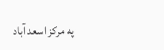په مرکز اسعد آباد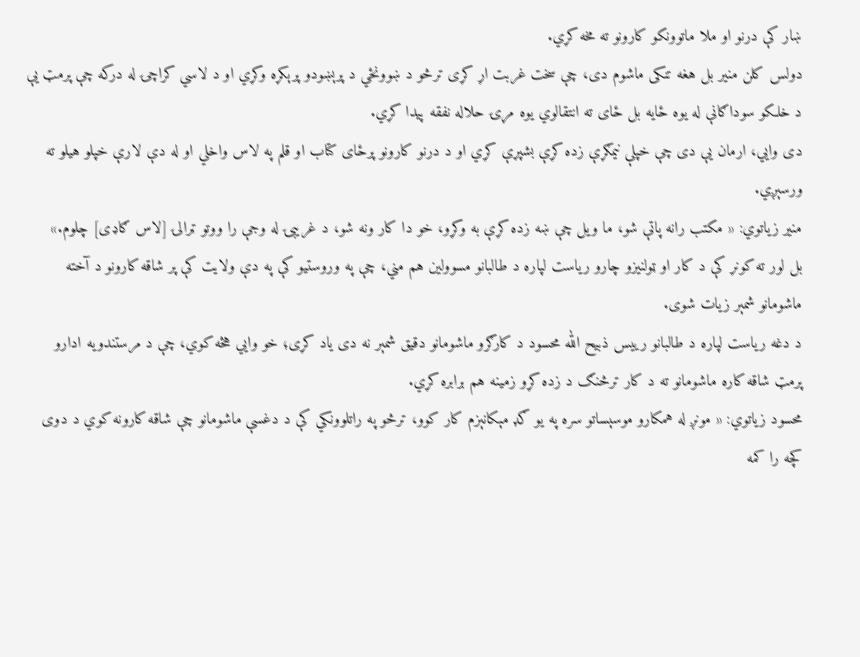ښار کې درنو او ملا ماتوونکو کارونو ته مخه کړي.
دولس کلن منیر بل هغه تنکی ماشوم دی، چې سخت غربت اړ کړی ترڅو د ښوونځي د پرېښودو پرېکړه وکړي او د لاسي کراچۍ له درکه چې پرمټ یې د خلکو سوداګانې له یوه ځایه بل ځای ته انتقالوي یوه مړۍ حلاله نفقه پیدا کړي.
دی وايي، ارمان یې دی چې خپلې نیمګړې زده کړې بشپړې کړي او د درنو کارونو پرځای کتاب او قلم په لاس واخلي او له دې لارې خپلو هیلو ته ورسېږي.
منیر زیاتوي: « مکتب رانه پاتې شو، ما ویل چې ښه زده کړې به وکړو، خو دا کار ونه شو، د غریبۍ له وجې را ووتو ټرالۍ [لاس ګاډی] چلوم.»
بل لور ته کونړ کې د کار او ټولنیزو چارو ریاست لپاره د طالبانو مسوولین هم مني، چې په وروستیو کې په دې ولایت کې پر شاقه کارونو د آخته ماشومانو شمېر زیات شوی.
د دغه ریاست لپاره د طالبانو رییس ذبیح الله محسود د کارګرو ماشومانو دقیق شمېر نه دی یاد کړی؛ خو وايي هڅه کوي، چې د مرستندویه ادارو پرمټ شاقه کاره ماشومانو ته د کار ترڅنګ د زده کړو زمینه هم برابره کړي.
محسود زیاتوي: « مونږ له همکارو موسېساتو سره په یو ګډ مېکانېزم کار کوو، ترڅو په راتلوونکي کې د دغسې ماشومانو چې شاقه کارونه کوي د دوی کچه را کمه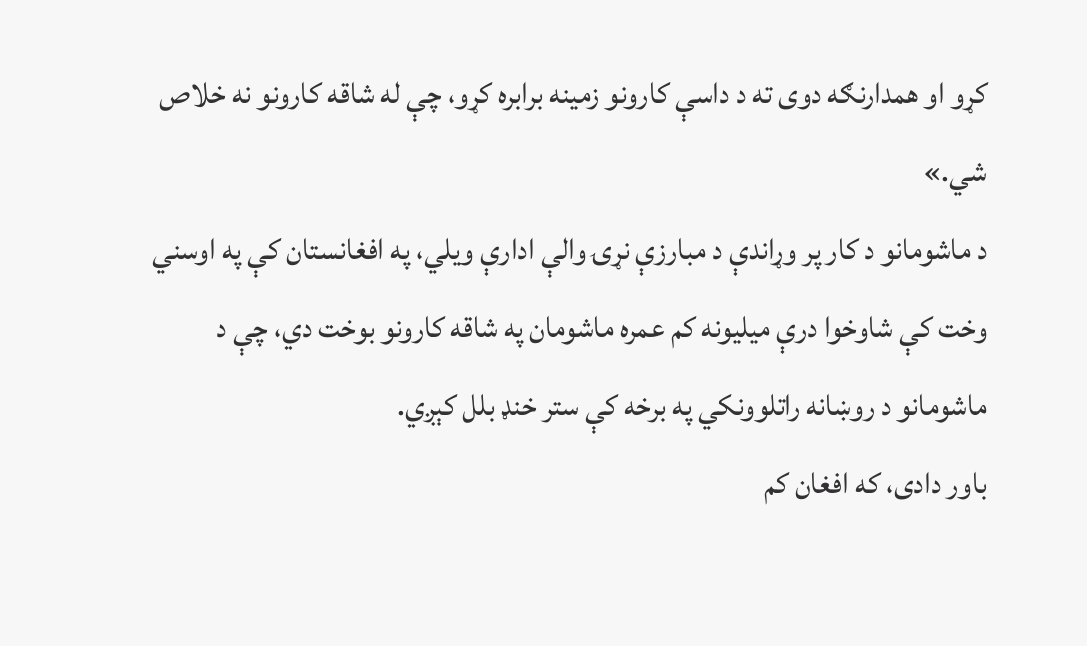کړو او همدارنګه دوی ته د داسې کارونو زمینه برابره کړو، چې له شاقه کارونو نه خلاص شي.»
د ماشومانو د کار پر وړاندې د مبارزې نړۍ والې ادارې ویلي، په افغانستان کې په اوسني وخت کې شاوخوا درې میلیونه کم عمره ماشومان په شاقه کارونو بوخت دي، چې د ماشومانو د روښانه راتلوونکي په برخه کې ستر خنډ بلل کېږي.
باور دادی، که افغان کم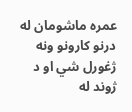عمره ماشومان له درنو کارونو ونه ژغورل شي او د ژوند له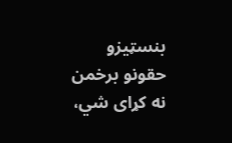بنسټیزو حقونو برخمن نه کړای شي،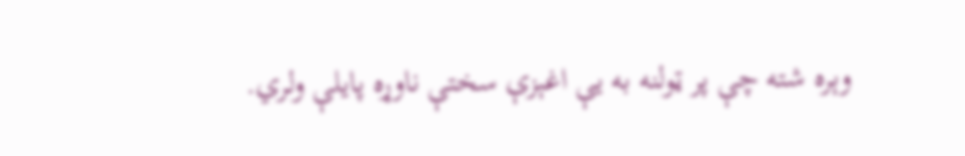وېره شته چې پر ټولنه به یې اغېزې سختې ناوړه پایلې ولري.